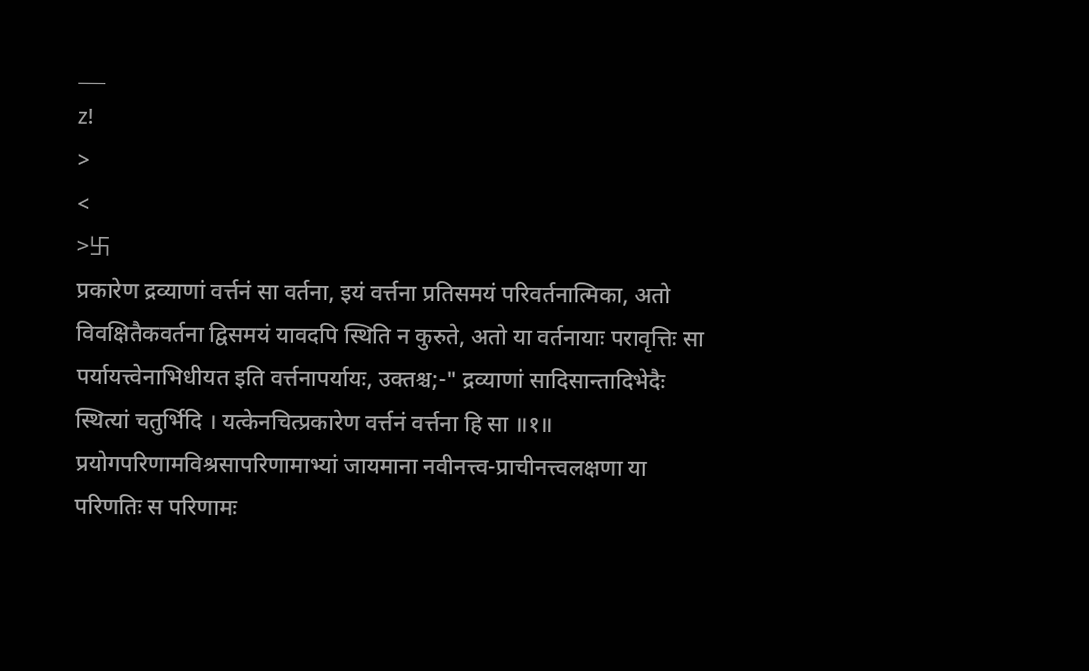___
z!
>
<
>卐
प्रकारेण द्रव्याणां वर्त्तनं सा वर्तना, इयं वर्त्तना प्रतिसमयं परिवर्तनात्मिका, अतो विवक्षितैकवर्तना द्विसमयं यावदपि स्थिति न कुरुते, अतो या वर्तनायाः परावृत्तिः सा पर्यायत्त्वेनाभिधीयत इति वर्त्तनापर्यायः, उक्तश्च;-" द्रव्याणां सादिसान्तादिभेदैः स्थित्यां चतुर्भिदि । यत्केनचित्प्रकारेण वर्त्तनं वर्त्तना हि सा ॥१॥ प्रयोगपरिणामविश्रसापरिणामाभ्यां जायमाना नवीनत्त्व-प्राचीनत्त्वलक्षणा या परिणतिः स परिणामः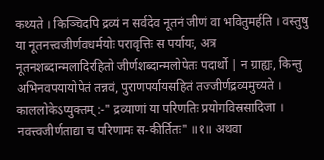कथ्यते । किञ्चिदपि द्रव्यं न सर्वदेव नूतनं जीणं वा भवितुमर्हति । वस्तुषु या नूतनत्त्वजीर्णवधर्मयोः परावृत्तिः स पर्यायः, अत्र नूतनशब्दान्मलादिरहितो जीर्णशब्दान्मलोपेतः पदार्थो | न ग्राह्यः, किन्तु अभिनवपयायोपेतं तन्नवं, पुराणपर्यायसहितं तज्जीर्णद्रव्यमुच्यते । काललोकेऽप्युक्तम् :-" द्रव्याणां या परिणतिः प्रयोगविस्रसादिजा । नवत्त्वजीर्णताद्या च परिणामः स-कीर्तितः" ॥१॥ अथवा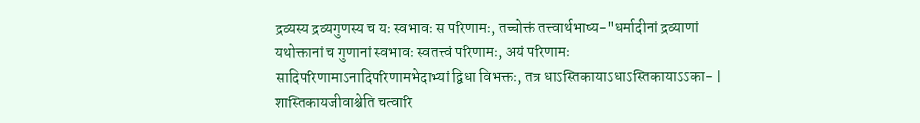द्रव्यस्य द्रव्यगुणस्य च यः स्वभावः स परिणामः, तच्चोक्तं तत्त्वार्थभाष्य-"धर्मादीनां द्रव्याणां यथोक्तानां च गुणानां स्वभावः स्वतत्त्वं परिणामः, अयं परिणामः सादिपरिणामाऽनादिपरिणामभेदाभ्यां द्विधा विभक्तः, तत्र धाऽस्तिकायाऽधाऽस्तिकायाऽऽका- | शास्तिकायजीवाश्चेति चत्वारि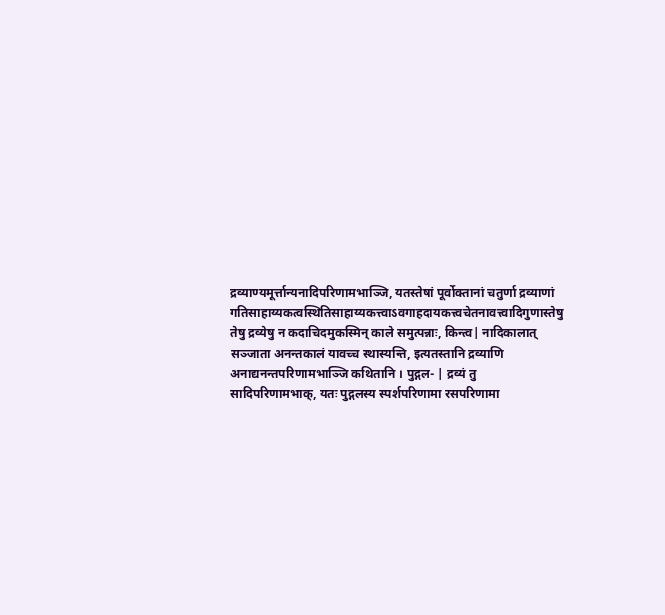द्रव्याण्यमूर्त्तान्यनादिपरिणामभाञ्जि, यतस्तेषां पूर्वोक्तानां चतुर्णा द्रव्याणां गतिसाहाय्यकत्वस्थितिसाहाय्यकत्त्वाऽवगाहदायकत्त्वचेतनावत्त्वादिगुणास्तेषु तेषु द्रव्येषु न कदाचिदमुकस्मिन् काले समुत्पन्नाः, किन्त्व| नादिकालात् सञ्जाता अनन्तकालं यावच्च स्थास्यन्ति, इत्यतस्तानि द्रव्याणि अनाद्यनन्तपरिणामभाञ्जि कथितानि । पुद्गल- | द्रव्यं तु सादिपरिणामभाक्, यतः पुद्गलस्य स्पर्शपरिणामा रसपरिणामा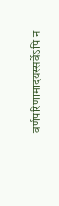वर्णपरिणामादयस्सर्वेऽपि न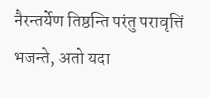नैरन्तर्येण तिष्ठन्ति परंतु परावृत्तिं भजन्ते, अतो यदा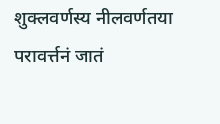शुक्लवर्णस्य नीलवर्णतया परावर्त्तनं जातं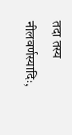तदा तस्य नीलवर्णस्यादिः,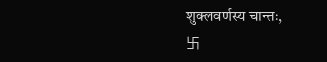शुक्लवर्णस्य चान्तः,
卐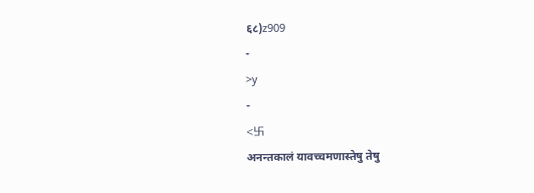६८)z909
-
>y
-
<卐
अनन्तकालं यावच्चमणास्तेषु तेषु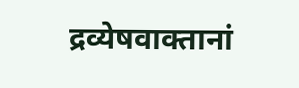द्रव्येषवाक्तानां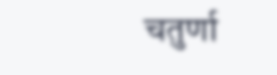चतुर्णा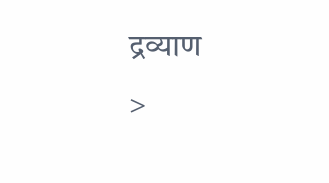द्रव्याण
>